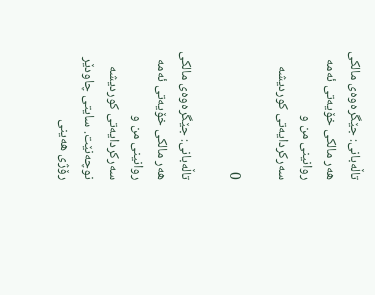تاڵەبانی: جێگره‌وه‌ی‌ مالكی‌ هه‌ر مالكی‌ خۆیه‌تی‌ ئه‌مه‌ روانینی‌ من و سه‌ركردایه‌تی‌ كوردیشه‌

0

تاڵەبانی: جێگره‌وه‌ی‌ مالكی‌ هه‌ر مالكی‌ خۆیه‌تی‌ ئه‌مه‌ روانینی‌ من و سه‌ركردایه‌تی‌ كوردیشه‌
نوچەنێت. سایتی چاودێر
رۆژی‌ هه‌ینی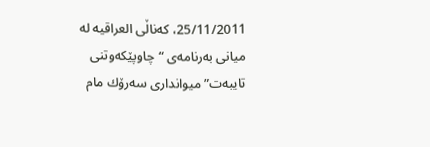25/11/2011، كه‌ناڵی‌ العراقیه‌ له‌ میانی به‌رنامه‌ی‌ “چاوپێكه‌وتنی‌ تایبه‌ت” میوانداری‌ سه‌رۆك مام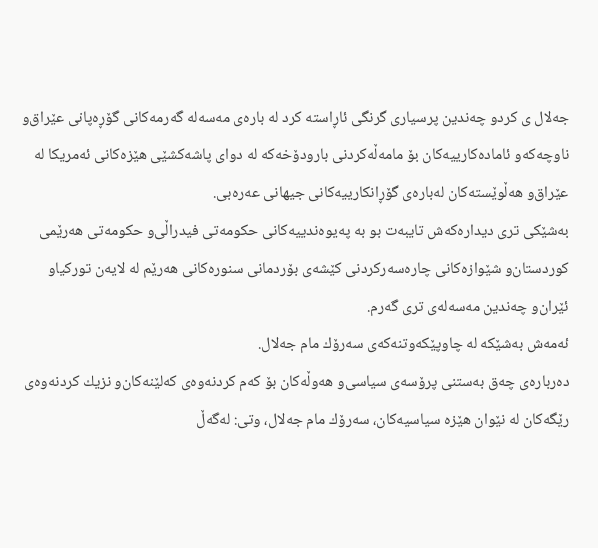جه‌لال ی‌ كردو چه‌ندین پرسیاری گرنگی‌ ئاڕاسته‌ كرد له‌ باره‌ی‌ مه‌سه‌له‌ گه‌رمه‌كانی‌ گۆڕه‌پانی‌ عێراق‌و ناوچه‌كه‌و ئاماده‌كارییه‌كان بۆ مامه‌ڵه‌كردنی‌ بارودۆخه‌كه‌ له‌ دوای‌ پاشه‌كشێی‌ هێزه‌كانی‌ ئه‌مریكا له‌ عێراق‌و هه‌ڵوێسته‌كان له‌باره‌ی‌ گۆڕانكارییه‌كانی‌ جیهانی‌ عه‌ره‌بی.
به‌شێكی‌ تری‌ دیداره‌كه‌ش تایبه‌ت بو به‌ په‌یوه‌ندییه‌كانی‌ حكومه‌تی‌ فیدراڵی‌‌و حكومه‌تی‌ هه‌رێمی‌ كوردستان‌و شێوازه‌كانی‌ چاره‌سه‌ركردنی‌ كێشه‌ی‌ بۆردمانی سنوره‌كانی‌ هه‌رێم له‌ لایه‌ن توركیاو ئێران‌و چه‌ندین مه‌سه‌له‌ی‌ تری‌ گه‌رم.
ئه‌مه‌ش به‌شێكه‌ له‌ چاوپێكه‌وتنه‌كه‌ی سه‌رۆك مام جه‌لال.
ده‌رباره‌ی‌ چه‌ق به‌ستنی پرۆسه‌ی‌ سیاسی‌و هه‌وڵه‌كان بۆ كه‌م كردنه‌وه‌ی‌ كه‌لێنه‌كان‌و نزیك كردنه‌وه‌ی‌ رێگه‌كان له‌ نێوان هێزه‌ سیاسیه‌كان، سه‌رۆك مام جه‌لال، وتی‌: له‌گه‌ڵ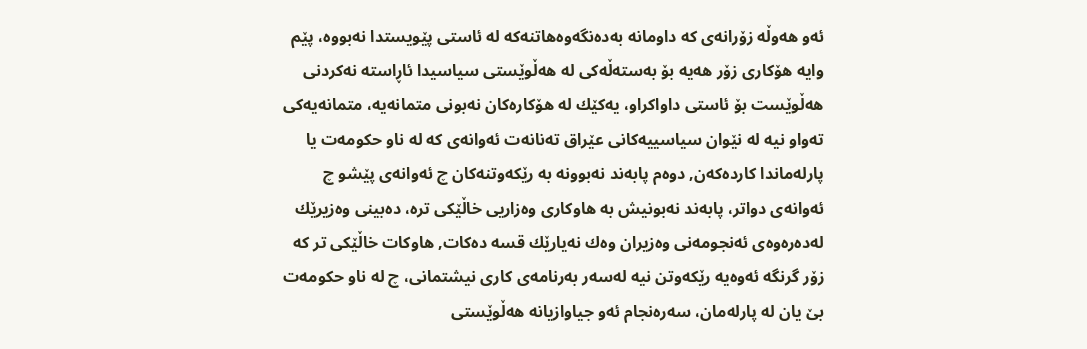ئه‌و هه‌وڵه‌ زۆرانه‌ی‌ كه‌ داومانه‌ به‌ده‌نگه‌وه‌هاتنه‌كه‌ له‌ ئاستی‌ پێویستدا نه‌بووه‌، پێم وایه‌ هۆكاری‌ زۆر هه‌یه‌ بۆ به‌سته‌ڵه‌كی‌ له‌ هه‌ڵوێستی‌ سیاسیدا ئاڕاسته‌ نه‌كردنی‌ هه‌ڵوێست بۆ ئاستی‌ داواكراو، یه‌كێك له‌ هۆكاره‌كان نه‌بونی‌ متمانه‌یه‌، متمانه‌یه‌كی‌ ته‌واو نیه‌ له‌ نێوان سیاسییه‌كانی‌ عێراق ته‌نانه‌ت ئه‌وانه‌ی‌ كه‌ له‌ ناو حكومه‌ت یا پارله‌ماندا كارده‌كه‌ن, دوه‌م پابه‌ند نه‌بوونه‌ به‌ رێكه‌وتنه‌كان چ ئه‌وانه‌ی‌ پێشو چ ئه‌وانه‌ی‌ دواتر، پابه‌ند نه‌بونیش به‌ هاوكاری‌ وه‌زاریی‌ خاڵێكی‌ تره‌، ده‌بینی‌ وه‌زیرێك له‌ده‌ره‌وه‌ی‌ ئه‌نجومه‌نی‌ وه‌زیران وه‌ك نه‌یارێك قسه‌ ده‌كات, هاوكات خاڵێكی‌ تر كه‌ زۆر گرنگه‌ ئه‌وه‌یه‌ رێكه‌وتن نیه‌ له‌سه‌ر به‌رنامه‌ی‌ كاری‌ نیشتمانی‌، چ له‌ ناو حكومه‌ت بێ‌ یان له‌ پارله‌مان، سه‌ره‌نجام ئه‌و جیاوازیانه‌ هه‌ڵوێستی‌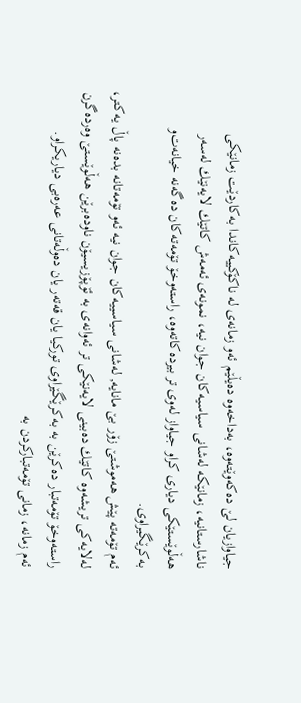جیاوازیان لێ ده‌كه‌وێته‌وه‌، به‌داخه‌وه‌ ده‌یڵێم ئه‌و زمانه‌ی‌ له‌ ناكۆكییه‌كاندا به‌كاردێت زمانێكی‌ ناشارستانیه‌، زمانێكه‌ له‌شانی‌ سیاسیه‌كان جوان نیه‌، نمونه‌ی‌ ئه‌مه‌ش كاتێك لایه‌نێك له‌سه‌ر هه‌ڵوێستێكی‌ دیاری‌ كراو جیاواز له‌وی‌ تر بیرده‌كاته‌وه‌، راسته‌وخۆ تۆمه‌ته‌كان ده‌گه‌نه‌ خیانه‌ت‌و به‌كرێگیراوی.
ئه‌م تۆمه‌ته‌ پێش هه‌موشتێ‌ زۆر بێ‌ مانایه‌, له‌شانی‌ سیاسییه‌كان جوان نیه‌ ئه‌و تۆمه‌تانه‌ بده‌نه‌ پاڵ یه‌كتر، له‌لایه‌كی‌ تریشه‌وه‌ كاتێك ده‌بینی‌ لایه‌نێكی‌ تر ئه‌وانه‌ی‌ به‌ ئۆپۆزیسیۆن ناوده‌برێن هه‌ڵوێستێ‌ وه‌رده‌گرن راسته‌وخۆ تۆمه‌تبار ده‌كرێن به‌ به‌كرێگێراوی‌ توركیا یان قه‌ته‌ر یان ده‌وڵه‌تانی‌ عه‌ره‌بی دیاریكراو.
ئه‌م زمانه‌، زمانی‌ تۆمه‌تباركردن به‌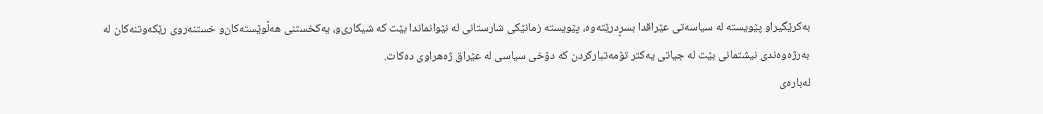به‌كرێگیراو پێویسته‌ له‌ سیاسه‌تی‌ عێراقدا بسڕدرێته‌وه‌، پێویسته‌ زمانێكی‌ شارستانی‌ له‌ نێوانماندا بێت كه‌ شیكاری‌و، یه‌كخستنی‌ هه‌ڵوێسته‌كان‌و خستنه‌روی‌ رێكه‌وتنه‌كان له‌ به‌رژه‌وه‌ندی‌ نیشتمانی بێت له‌ جیاتی‌ یه‌كتر تۆمه‌تباركردن كه‌ دۆخی‌ سیاسی‌ له‌ عێراق ژه‌هراوی‌ ده‌كات.
له‌باره‌ی‌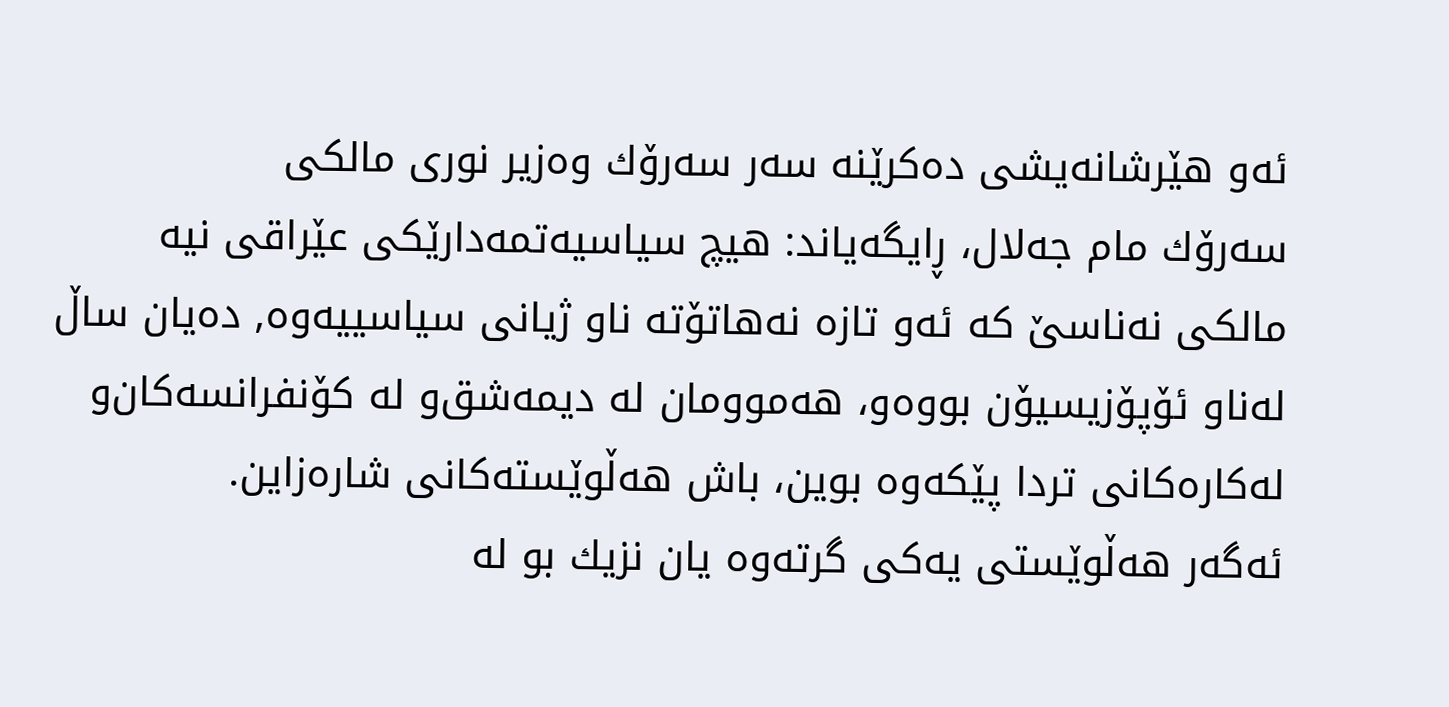ئه‌و هێرشانه‌یشی‌ ده‌كرێنه‌ سه‌ر سه‌رۆك وه‌زیر نوری‌ مالكی
سه‌رۆك مام جه‌لال، ڕایگه‌یاند: هیچ سیاسیه‌تمه‌دارێكی‌ عێراقی‌ نیه‌ مالكی‌ نه‌ناسێ‌ كه‌ ئه‌و تازه‌ نه‌هاتۆته‌ ناو ژیانی‌ سیاسییه‌وه‌, ده‌یان ساڵ له‌ناو ئۆپۆزیسیۆن بووه‌و، هه‌موومان له‌ دیمه‌شق‌و له‌ كۆنفرانسه‌كان‌و له‌كاره‌كانی‌ تردا پێكه‌وه‌ بوین، باش هه‌ڵوێسته‌كانی‌ شاره‌زاین.
ئه‌گه‌ر هه‌ڵوێستی‌ یه‌كی‌ گرته‌وه‌ یان نزیك بو له‌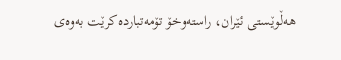هه‌ڵوێستی‌ ئێران، راسته‌وخۆ تۆمه‌تبارده‌كرێت به‌وه‌ی‌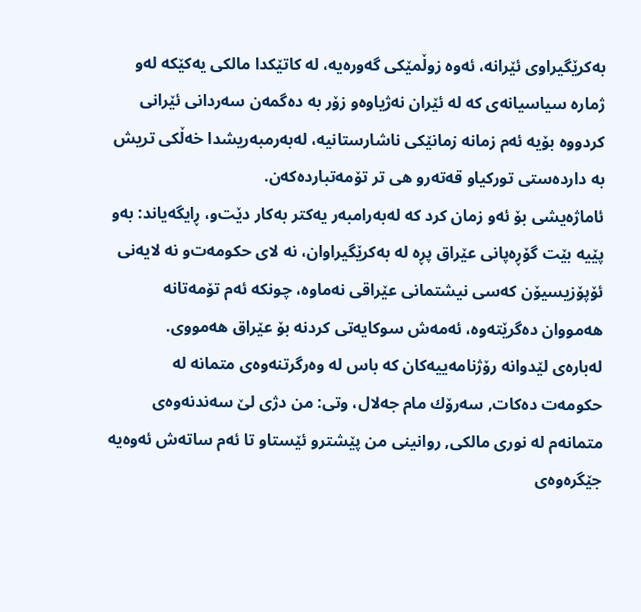به‌كرێگیراوی‌ ئێرانه‌، ئه‌وه‌ زوڵمێكی‌ گه‌وره‌یه‌، له‌ كاتێكدا مالكی‌ یه‌كێكه‌ له‌و ژماره‌ سیاسیانه‌ی‌ كه‌ له‌ ئێران نه‌ژیاوه‌و زۆر به‌ ده‌گمه‌ن سه‌ردانی‌ ئێرانی‌ كردووه‌ بۆیه‌ ئه‌م زمانه‌ زمانێكی‌ ناشارستانیه‌، له‌به‌رمبه‌ریشدا خه‌ڵكی‌ تریش به‌ دارده‌ستی‌ توركیاو قه‌ته‌رو هی‌ تر تۆمه‌تبارده‌كه‌ن.
ئاماژه‌یشی‌ بۆ ئه‌و زمان كرد كه‌ له‌به‌رامبه‌ر یه‌كتر به‌كار دێت‌و، ڕایگه‌یاند: به‌و پێیه‌ بێت گۆڕه‌پانی‌ عێراق پڕه‌ له‌ به‌كرێگیراوان، نه‌ لای‌ حكومه‌ت‌و نه‌ لایه‌نی‌ ئۆپۆزیسیۆن كه‌سی‌ نیشتمانی عێراقی نه‌ماوه‌، چونكه‌ ئه‌م تۆمه‌تانه‌ هه‌مووان ده‌گرێته‌وه‌، ئه‌مه‌ش سوكایه‌تی‌ كردنه‌ بۆ عێراق هه‌مووی‌.
له‌باره‌ی‌ لێدوانه‌ رۆژنامه‌ییه‌كان كه‌ باس له‌ وه‌رگرتنه‌وه‌ی‌ متمانه‌ له‌ حكومه‌ت ده‌كات, سه‌رۆك مام جه‌لال، وتی‌: من دژی‌ لێ سه‌ندنه‌وه‌ی‌ متمانه‌م له‌ نوری‌ مالكی‌, روانینی‌ من پێشترو ئێستاو تا ئه‌م ساته‌ش ئه‌وه‌یه‌ جێگره‌وه‌ی‌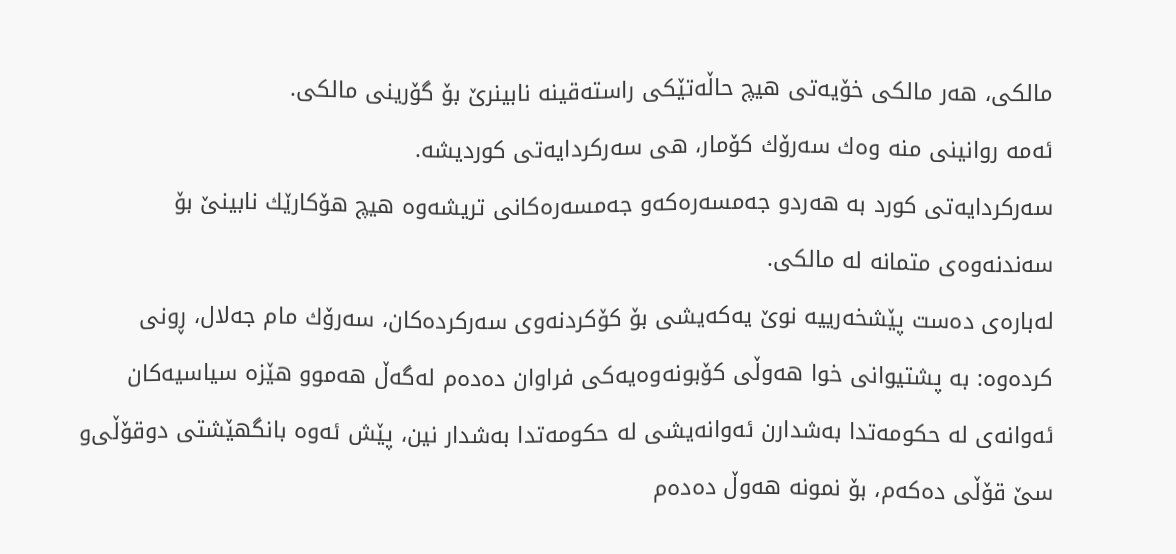مالكی‌، هه‌ر مالكی‌ خۆیه‌تی‌ هیچ حاڵه‌تێكی‌ راسته‌قینه‌ نابینرێ‌ بۆ گۆرینی‌ مالكی‌.
ئه‌مه‌ روانینی‌ منه‌ وه‌ك سه‌رۆك كۆمار، هی‌ سه‌ركردایه‌تی‌ كوردیشه‌.
سه‌ركردایه‌تی‌ كورد به‌ هه‌ردو جه‌مسه‌ره‌كه‌و جه‌مسه‌ره‌كانی‌ تریشه‌وه‌ هیچ هۆكارێك نابینێ‌ بۆ سه‌ندنه‌وه‌ی‌ متمانه‌ له‌ مالكی‌.
له‌باره‌ی‌ ده‌ست پێشخه‌رییه‌ نوێ یه‌كه‌یشی‌ بۆ كۆكردنه‌وی‌ سه‌ركرده‌كان، سه‌رۆك مام جه‌لال، ڕونی كرده‌وه‌: به‌ پشتیوانی‌ خوا هه‌وڵی‌ كۆبونه‌وه‌یه‌كی‌ فراوان ده‌ده‌م له‌گه‌ڵ هه‌موو هێزه‌ سیاسیه‌كان ئه‌وانه‌ی‌ له‌ حكومه‌تدا به‌شدارن ئه‌وانه‌یشی‌ له‌ حكومه‌تدا به‌شدار نین، پێش ئه‌وه‌ بانگهێشتی‌ دوقۆڵی‌و سێ قۆڵی‌ ده‌كه‌م، بۆ نمونه‌ هه‌وڵ ده‌ده‌م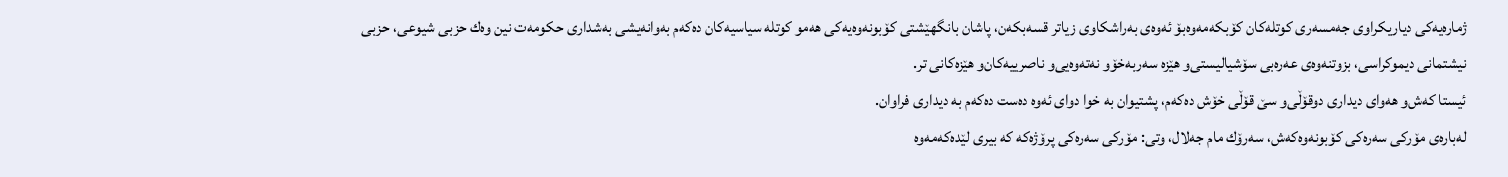ژماره‌یه‌كی‌ دیاریكراوی‌ جه‌مسه‌ری‌ كوتله‌كان كۆبكه‌مه‌وه‌بۆ ئه‌وه‌ی‌ به‌راشكاوی‌ زیاتر قسه‌بكه‌ن، پاشان بانگهێشتی‌ كۆبونه‌وه‌یه‌كی‌ هه‌مو كوتله‌ سیاسیه‌كان ده‌كه‌م به‌وانه‌یشی‌ به‌شداری‌ حكومه‌ت نین وه‌ك حزبی‌ شیوعی، حزبی نیشتمانی‌ دیموكراسی، بزوتنه‌وه‌ی‌ عه‌ره‌بی‌ سۆشیالیستی‌‌و هێزه‌ سه‌ربه‌خۆو نه‌ته‌وه‌یی‌‌و ناصرییه‌كان‌و هێزه‌كانی‌ تر.
ئیستا كه‌ش‌و هه‌وای‌ دیداری‌ دوقۆڵی‌و سێ قۆڵی خۆش ده‌كه‌م، پشتیوان به‌ خوا دوای‌ ئه‌وه‌ ده‌ست ده‌كه‌م به‌ دیداری‌ فراوان.
له‌باره‌ی‌ مۆركی‌ سه‌ره‌كی‌ كۆبونه‌وه‌كه‌ش، سه‌رۆك مام جه‌لال، وتی‌: مۆركی‌ سه‌ره‌كی‌ پرۆژه‌كه‌ كه‌ بیری‌ لێده‌كه‌مه‌وه‌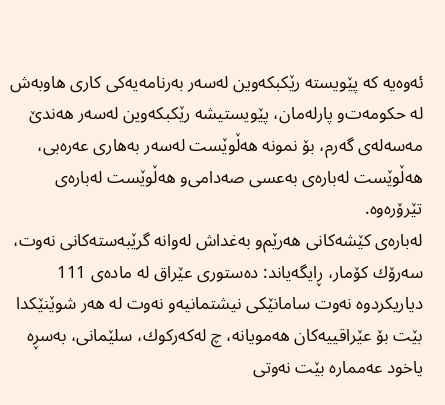ئه‌وه‌یه‌ كه‌ پێویسته‌ رێكبكه‌وین له‌سه‌ر به‌رنامه‌یه‌كی‌ كاری‌ هاوبه‌ش له‌ حكومه‌ت‌و پارله‌مان، پێویستیشه‌ رێكبكه‌وین له‌سه‌ر هه‌ندێ‌ مه‌سه‌له‌ی‌ گه‌رم، بۆ نمونه‌ هه‌ڵوێست له‌سه‌ر به‌هاری‌ عه‌ره‌بی، هه‌ڵوێست له‌باره‌ی‌ به‌عسی‌ صه‌دامی‌‌و هه‌ڵوێست له‌باره‌ی‌ تێرۆره‌وه‌.
له‌باره‌ی‌ كێشه‌كانی‌ هه‌رێم‌و به‌غداش له‌وانه‌ گرێبه‌سته‌كانی‌ نه‌وت، سه‌رۆك كۆمار، ڕایگه‌یاند: ده‌ستوری‌ عێراق له‌ ماده‌ی‌ 111 دیاریكردوه‌ نه‌وت سامانێكی‌ نیشتمانیه‌و نه‌وت له‌ هه‌ر شوێنێكدا بێت بۆ عێراقییه‌كان هه‌مویانه‌، چ له‌كه‌ركوك، سلێمانی، به‌سڕه‌ یاخود عه‌مماره‌ بێت نه‌وتی‌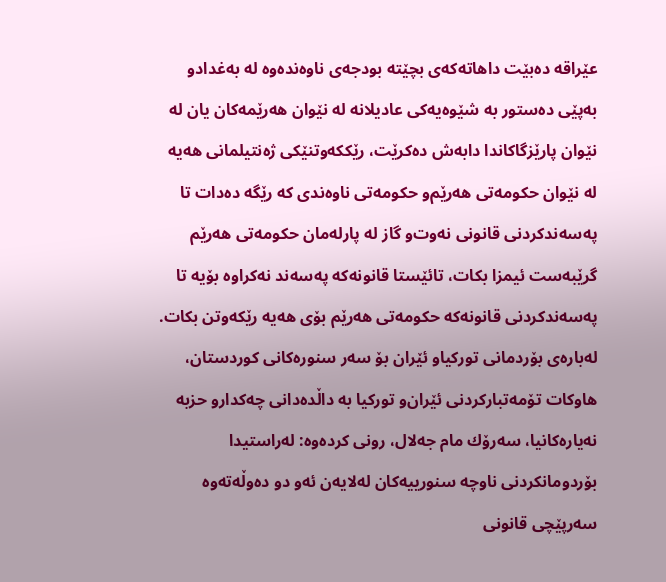عێراقه‌ ده‌بێت داهاته‌كه‌ی‌ بچێته‌ بودجه‌ی‌ ناوه‌نده‌وه‌ له‌ به‌غدادو به‌پێی ده‌ستور به‌ شێوه‌یه‌كی‌ عادیلانه‌ له‌ نێوان هه‌رێمه‌كان یان له‌ نێوان پارێزگاكاندا دابه‌ش ده‌كرێت، رێككه‌وتنێكی‌ ژه‌نتیلمانی‌ هه‌یه‌ له‌ نێوان حكومه‌تی‌ هه‌رێم‌و حكومه‌تی‌ ناوه‌ندی كه‌ رێگه‌ ده‌دات تا په‌سه‌ندكردنی‌ قانونی‌ نه‌وت‌و گاز له‌ پارله‌مان حكومه‌تی‌ هه‌رێم گرێبه‌ست ئیمزا بكات، تائێستا قانونه‌كه‌ په‌سه‌ند نه‌كراوه‌ بۆیه‌ تا په‌سه‌ندكردنی‌ قانونه‌كه‌ حكومه‌تی‌ هه‌رێم بۆی‌ هه‌یه‌ رێكه‌وتن بكات.
له‌باره‌ی‌ بۆردمانی‌ توركیاو ئێران بۆ سه‌ر سنوره‌كانی‌ كوردستان، هاوكات تۆمه‌تباركردنی‌ ئێران‌و توركیا به‌ داڵده‌دانی‌ چه‌كدارو حزبه‌ نه‌یاره‌كانیا، سه‌رۆك مام جه‌لال، رونی كرده‌وه‌: له‌راستیدا بۆردومانكردنی‌ ناوچه‌ سنورییه‌كان له‌لایه‌ن ئه‌و دو ده‌وڵه‌ته‌وه‌ سه‌رپێچی‌ قانونی‌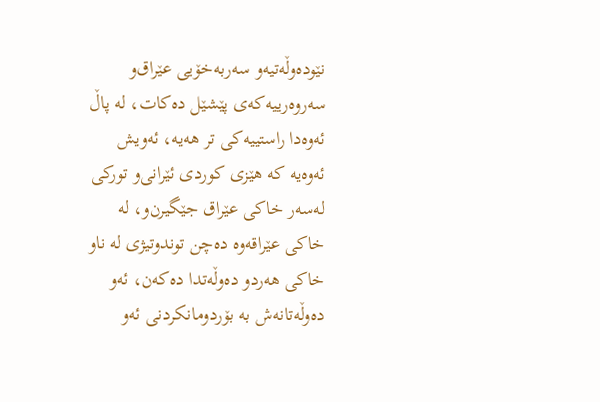نێوده‌وڵه‌تیه‌و سه‌ربه‌خۆیی‌ عێراق‌و سه‌روه‌رییه‌كه‌ی‌ پێشێل ده‌كات، له‌ پاڵ ئه‌وه‌دا راستییه‌كی‌ تر هه‌یه‌، ئه‌ویش ئه‌وه‌یه‌ كه‌ هێزی‌ كوردی ئێرانی‌و توركی له‌سه‌ر خاكی‌ عێراق جێگیرن‌و، له‌ خاكی‌ عێراقه‌وه‌ ده‌چن توندوتیژی‌ له‌ ناو خاكی‌ هه‌ردو ده‌وڵه‌تدا ده‌كه‌ن، ئه‌و ده‌وڵه‌تانه‌ش به‌ بۆردومانكردنی‌ ئه‌و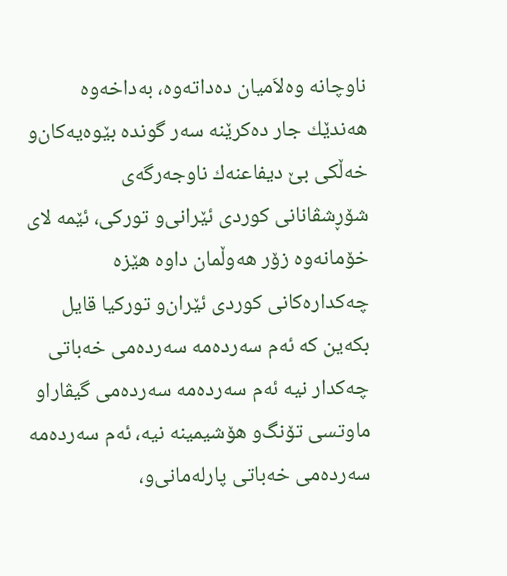ناوچانه‌ وه‌لاَمیان ده‌داته‌وه‌، به‌داخه‌وه‌ هه‌ندێك جار ده‌كرێنه‌ سه‌ر گونده‌ بێوه‌یه‌كان‌و خه‌ڵكی‌ بێ دیفاعنه‌ك ناوجه‌رگه‌ی‌ شۆڕشڤانانی‌ كوردی ئێرانی‌و توركی، ئێمه‌ لای‌ خۆمانه‌وه‌ زۆر هه‌وڵمان داوه‌ هێزه‌ چه‌كداره‌كانی‌ كوردی‌ ئێران‌و توركیا قایل بكه‌ین كه‌ ئه‌م سه‌رده‌مه‌ سه‌رده‌می‌ خه‌باتی‌ چه‌كدار نیه‌ ئه‌م سه‌رده‌مه‌ سه‌رده‌می‌ گیڤاراو ماوتسی‌ تۆنگ‌و هۆشیمینه‌ نیه‌، ئه‌م سه‌رده‌مه‌ سه‌رده‌می‌ خه‌باتی‌ پارله‌مانی‌و،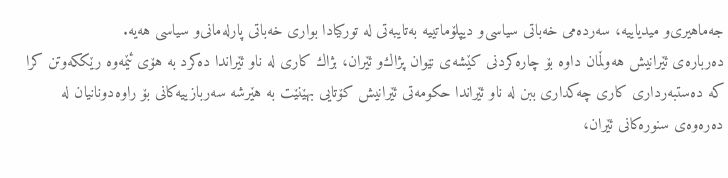جه‌ماهیری‌و میدیاییه‌، سه‌رده‌می‌ خه‌باتی‌ سیاسی‌و دیپلۆماتییه‌ به‌تایبه‌تی له‌ توركیادا بواری‌ خه‌باتی پارله‌مانی‌و سیاسی هه‌یه‌.
ده‌رباره‌ی‌ ئێرانیش هه‌وڵمان داوه‌ بۆ چاره‌كردنی‌ كێشه‌ی‌ نێوان پژاك‌و ئێران، بژاك كاری‌ له‌ ناو ئێراندا ده‌كرد به‌ هۆی‌ ئێمه‌وه‌ رێككه‌وتن كرا كه‌ ده‌ستبه‌رداری‌ كاری‌ چه‌كداری ببن له‌ ناو ئێراندا حكومه‌تی‌ ئێرانیش كۆتایی‌ بهێنێت به‌ هێرشه‌ سه‌ربازییه‌كانی‌ بۆ راوه‌دونانیان له‌ ده‌ره‌وه‌ی‌ سنوره‌كانی‌ ئێران،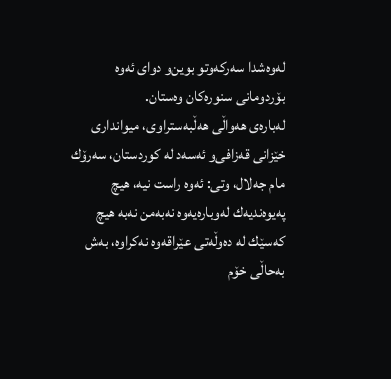له‌وه‌شدا سه‌ركه‌وتو بوین‌و دوای‌ ئه‌وه‌ بۆردومانی‌ سنوره‌كان وه‌ستان.
له‌باره‌ی‌ هه‌واڵی‌ هه‌ڵبه‌ستراوی‌، میوانداری خێزانی‌ قه‌زافی‌و ئه‌سه‌د له‌ كوردستان، سه‌رۆك مام جه‌لال، وتی‌: ئه‌وه‌ راست نیه‌، هیچ په‌یوه‌ندیه‌ك له‌وباره‌یه‌وه‌ نه‌به‌من نه‌به‌ هیچ كه‌سێك له‌ ده‌وڵه‌تی‌ عێراقه‌وه‌ نه‌كراوه‌، به‌ش به‌حاڵی‌ خۆم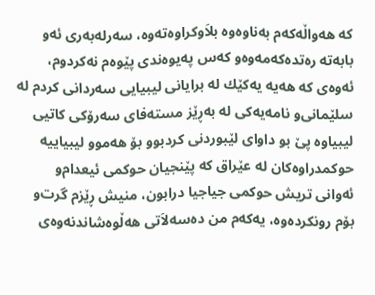كه‌ هه‌واڵه‌كه‌م به‌ناوه‌وه‌ بلاَوكراوه‌ته‌وه‌، سه‌رله‌به‌ری‌ ئه‌و بابه‌ته‌ ره‌تده‌كه‌مه‌وه‌و كه‌س په‌یوه‌ندی‌ پێوه‌م نه‌كردوم، ئه‌وه‌ی‌ كه‌ هه‌یه‌ یه‌كێك له‌ برایانی‌ لیبیایی‌ سه‌ردانی‌ كردم له‌ سلێمانی‌و نامه‌یه‌كی‌ له‌ به‌ڕێز مسته‌فای‌ سه‌رۆكی‌ كاتیی‌ لیبیاوه‌ پێ بو داوای‌ لێبوردنی‌ كردبوو بۆ هه‌موو لیبیاییه‌ حوكمدراوه‌كان له‌ عێراق كه‌ پێنجیان حوكمی‌ ئیعدام‌و ئه‌وانی‌ تریش حوكمی‌ جیاجیا درابون، منیش ڕێزم گرت‌و بۆم رونكرده‌وه‌، یه‌كه‌م من ده‌سه‌لاَتی‌ هه‌ڵوه‌شاندنه‌وه‌ی‌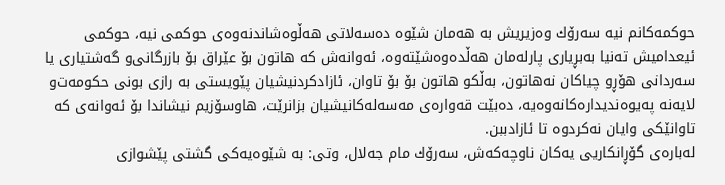حوكمه‌كانم نیه‌ سه‌رۆك وه‌زیریش به‌ هه‌مان شێوه‌ ده‌سه‌لاتی‌ هه‌ڵوه‌شاندنه‌وه‌ی‌ حوكمی‌ نیه‌، حوكمی‌ ئیعدامیش ته‌نیا به‌بڕیاری‌ پارله‌مان هه‌ڵده‌وه‌شێته‌وه‌، ئه‌وانه‌ش كه‌ هاتون بۆ عێراق بۆ بازرگانی‌و گه‌شتیاری یا سه‌ردانی‌ هۆڕو چیاكان نه‌هاتون، به‌ڵكو هاتون بۆ بۆ تاوان، ئازادكردنیشیان پێویستی‌ به‌ رازی‌ بونی‌ حكومه‌ت‌و لایه‌نه‌ په‌یوه‌ندیداره‌كانه‌وه‌یه‌، ده‌بێت قه‌واره‌ی‌ مه‌سه‌له‌كانیشیان بزانرێت، هاوسۆزیم نیشاندا بۆ ئه‌وانه‌ی‌ كه‌ تاوانێكی‌ وایان نه‌كردوه‌ تا ئازادببن.
له‌باره‌ی‌ گۆڕانكاریی‌ یه‌كان ناوچه‌كه‌ش، سه‌رۆك مام جه‌لال، وتی‌: به‌ شێوه‌یه‌كی‌ گشتی پێشوازی‌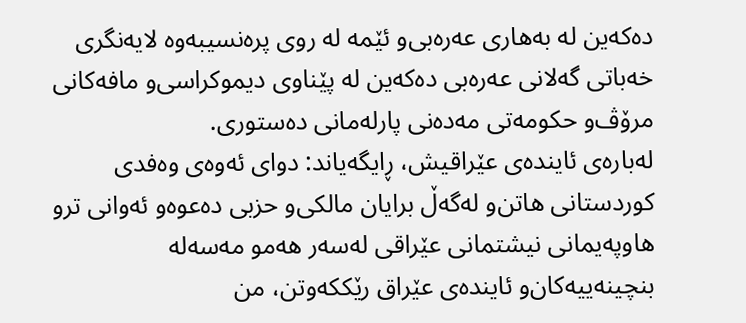ده‌كه‌ین له‌ به‌هاری‌ عه‌ره‌بی‌و ئێمه‌ له‌ روی‌ پره‌نسیبه‌وه‌ لایه‌نگری خه‌باتی‌ گه‌لانی‌ عه‌ره‌بی ده‌كه‌ین له‌ پێناوی‌ دیموكراسی‌و مافه‌كانی‌ مرۆڤ‌و حكومه‌تی‌ مه‌ده‌نی پارله‌مانی ده‌ستوری.
له‌باره‌ی‌ ئاینده‌ی‌ عێراقیش، ڕایگه‌یاند: دوای‌ ئه‌وه‌ی‌ وه‌فدی‌ كوردستانی هاتن‌و له‌گه‌ڵ برایان مالكی‌و حزبی‌ ده‌عوه‌و ئه‌وانی ترو هاوپه‌یمانی‌ نیشتمانی عێراقی له‌سه‌ر هه‌مو مه‌سه‌له‌ بنچینه‌ییه‌كان‌و ئاینده‌ی‌ عێراق رێككه‌وتن، من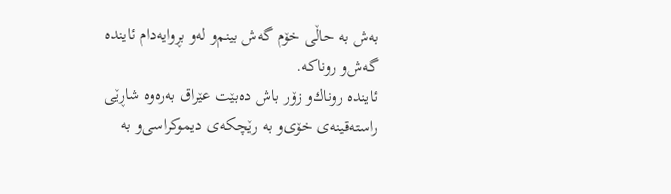به‌ش به‌ حاڵی‌ خۆم گه‌ش بینم‌و له‌و بڕوایه‌دام ئاینده‌ گه‌ش‌و روناكه‌.
ئاینده‌ روناك‌و زۆر باش ده‌بێت عێراق به‌ره‌وه‌ شاڕێی‌ راسته‌قینه‌ی‌ خۆی‌‌و به‌ رێچكه‌ی‌ دیموكراسی‌و به‌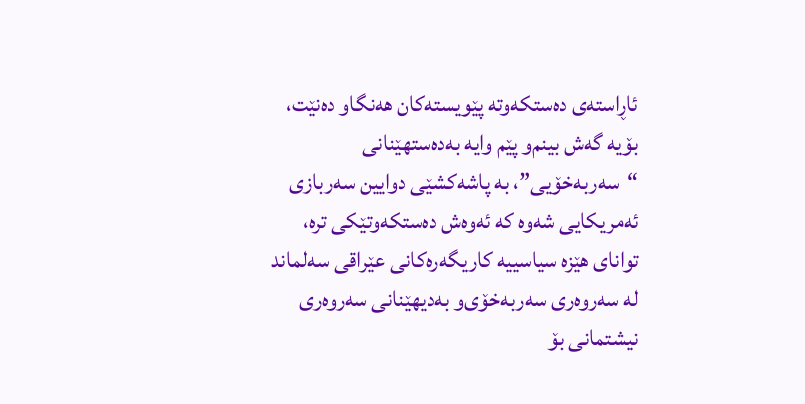ئاڕاسته‌ی‌ ده‌ستكه‌وته‌ پێویسته‌كان هه‌نگاو ده‌نێت، بۆیه‌ گه‌ش بینم‌و پێم وایه‌ به‌ده‌ستهێنانی‌ “سه‌ربه‌خۆیی‌”، به‌ پاشه‌كشێی‌ دوایین سه‌ربازی‌ ئه‌مریكایی‌ شه‌وه‌ كه‌ ئه‌وه‌ش ده‌ستكه‌وتێكی‌ تره‌، توانای‌ هێزه‌ سیاسییه‌ كاریگه‌ره‌كانی‌ عێراقی سه‌لماند له‌ سه‌روه‌ری‌ سه‌ربه‌خۆی‌و به‌دیهێنانی‌ سه‌روه‌ری نیشتمانی بۆ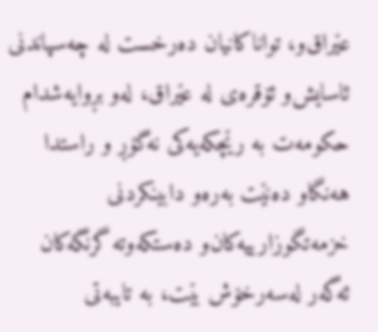عێراق‌و، تواناكانیان ده‌رخست له‌ چه‌سپاندنی‌ ئاسایش‌و ئۆقره‌ی‌ له‌ عێراق، له‌و بڕوایه‌شدام حكومه‌ت به‌ رێچكه‌یه‌كی‌ نه‌گۆڕ و راستدا هه‌نگاو ده‌نێت به‌ره‌و دابینكردنی‌ خزمه‌تگوزارییه‌كان‌و ده‌ستكه‌وته‌ گرنگه‌كان ئه‌گه‌ر له‌سه‌رخۆش بێت، به‌ تایبه‌تی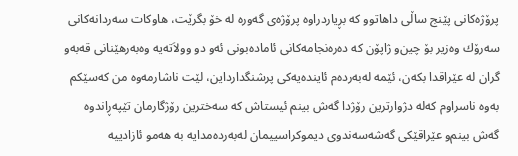پرۆژه‌كانی‌ پێنج ساڵی‌ داهاتوو كه‌ بڕیاردراوه‌ پرۆژه‌ی‌ گه‌وره‌ له‌ خۆ بگرێت، هاوكات سه‌ردانه‌كانی‌ سه‌رۆك وه‌زیر بۆ چین‌و ژاپۆن كه‌ ده‌ره‌نجامه‌كانی‌ ئاماده‌بونی‌ ئه‌و دو وولاَته‌یه‌ وه‌به‌رهێنانی‌ قه‌به‌و گران له‌ عێراقدا بكه‌ن، ئێمه‌ له‌به‌رده‌م ئاینده‌یه‌كی‌ پرشنگدارداین، لێت ناشارمه‌وه‌ من كه‌سێكم به‌وه‌ ناسراوم كه‌له‌ دژوارترین رۆژدا گه‌ش بینم ئیستاش كه‌ سه‌خترین رۆژگارمان تێپه‌ڕاندوه‌ گه‌ش بینم‌و عێراقێكی‌ گه‌شه‌سه‌ندوی‌ دیموكراسییمان له‌به‌رده‌مدایه‌ به‌ هه‌مو ئازادییه‌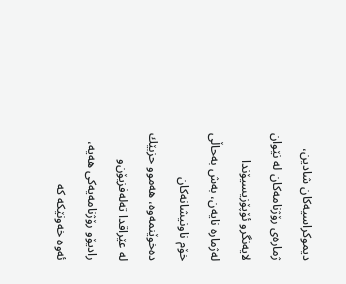دیموكراسیه‌كان شادین، ژماره‌ی‌ رۆژنامه‌كان له‌ نێوان لایه‌نگرو ئۆپۆزیسیۆندا له‌ژماره‌ نایه‌ن، به‌ش به‌حاڵی‌ خۆم ناونیشانه‌كان ده‌خوێنمه‌وه‌، هه‌موو حزبێك له‌ عێراقدا ته‌له‌فزیۆن‌و رادیۆو رۆژنامه‌یه‌كی‌ هه‌یه‌، ئه‌وه‌ خه‌ونێكه‌ كه‌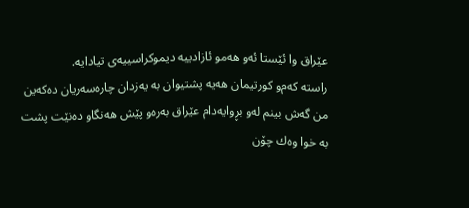عێراق وا ئێستا ئه‌و هه‌مو ئازادییه‌ دیموكراسییه‌ی‌ تیادایه‌.
راسته‌ كه‌م‌و كورتیمان هه‌یه‌ پشتیوان به‌ یه‌زدان چاره‌سه‌ریان ده‌كه‌ین من گه‌ش بینم له‌و بڕوایه‌دام عێراق به‌ره‌و پێش هه‌نگاو ده‌نێت پشت به‌ خوا وه‌ك چۆن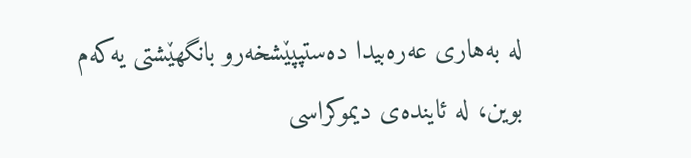له‌ به‌هاری‌ عه‌ره‌بیدا ده‌ستپپێشخه‌رو بانگهێشتی‌ یه‌كه‌م بوین، له‌ ئاینده‌ی‌ دیموكراسی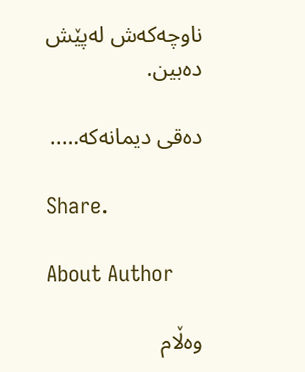ناوچه‌كه‌ش له‌پێش ده‌بین.

دەقی دیمانەکە…..

Share.

About Author

وەڵام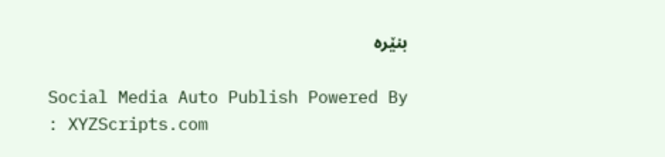بنێرە

Social Media Auto Publish Powered By : XYZScripts.com